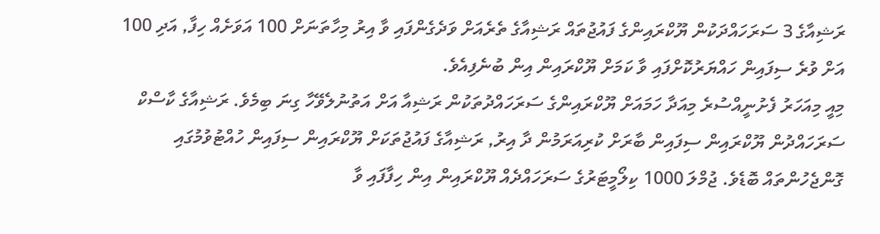ރަޝިއާގެ 3 ސަރަހައްދަކުން ޔޫކްރައިންގެ ފައުޖުތައް ރަޝިއާގެ ތެރެއަށް ވަދެގެންފައި ވާ އިރު މިހާތަނަށް 100 އަވަށެއް ހިފާ, އަދި 100 އަށް ވުރެ ސިފައިން ހައްޔަރުކޮށްފައި ވާ ކަމަށް ޔޫކްރައިން އިން ބުނެފިއެވެ.
މިއީ މިއަހަރު ފެށުނީއްސުރެ މިއަދާ ހަމައަށް ޔޫކްރައިންގެ ސަރަހައްދުތަކުން ރަޝިއާ އަށް އަތުނުލެވޭހާ ގިނަ ބިމެވެ. ރަޝިއާގެ ކާސްކް ސަރަހައްދުން ޔޫކްރައިން ސިފައިން ބާރަށް ކުރިއަރަމުން ދާ އިރު, ރަޝިއާގެ ފައުޖުތަކަށް ޔޫކްރައިން ސިފައިން ހުއްޓުވުމުގައި ގޮންޖެހުންތައް ބޮޑެވެ. ޖުމްލަ 1000 ކިލޯމީޓަރުގެ ސަރަހައްދެއް ޔޫކްރައިން އިން ހިފާފައި ވާ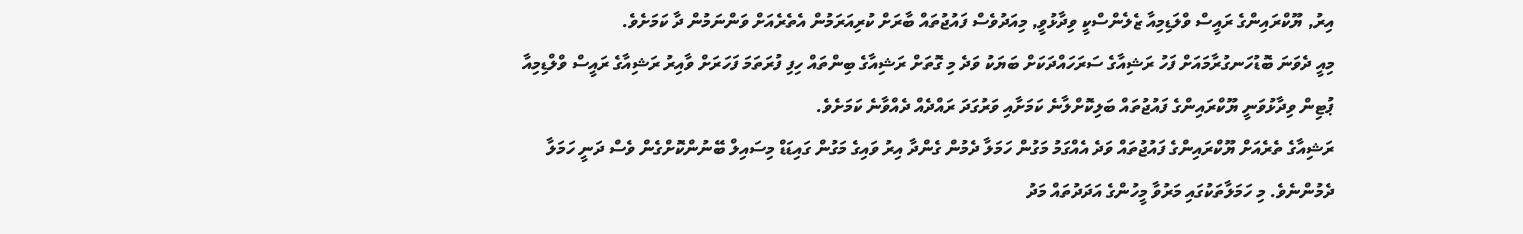އިރު, ޔޫކްރައިންގެ ރައީސް ވްލަޑިމިއާ ޒެލެންސްކީ ވިދާޅުވީ, މިއަދުވެސް ފައުޖުތައް ބާރަށް ކުރިއަރަމުން އެތެރެއަށް ވަންނަމުން ދާ ކަމަށެވެ.
މިއީ ދެވަނަ ބޮޑުހަނގުރާމައަށް ފަހު ރަޝިއާގެ ސަރަހައްދަކަށް ބަޔަކު ވަދެ މި ގޮތަށް ރަޝިއާގެ ބިންތައް ހިފި ފުރަތަމަ ފަހަރަށް ވާއިރު ރަޝިއާގެ ރައީސް ވްލްޑިމިއާ ޕުޓިން ވިދާޅުވަނީ ޔޫކްރައިންގެ ފައުޖުތައް ބަލިކޮށްލާނެ ކަމަށާއި ވަރުގަދަ ރައްދެއް ދެއްވާނެ ކަމަށެވެ.
ރަޝިއާގެ ތެރެއަށް ޔޫކްރައިންގެ ފައުޖުތައް ވަދެ އެއްގަމު މަގުން ހަމަލާ ދެމުން ގެންދާ އިރު ވައިގެ މަގުން ގައިޑަޑް މިސައިލް ބޭނުންކޮށްގެން ވެސް ދަނީ ހަމަލާ ދެމުންނެވެ. މި ހަމަލާތަކުގައި މަރުވާ މީހުންގެ އަދަދުތައް މަދު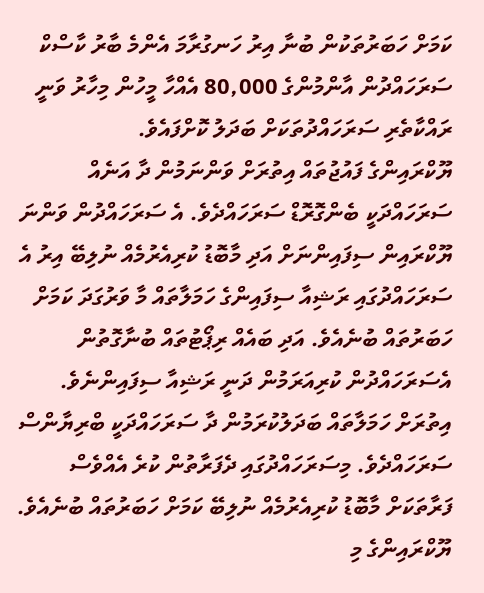ކަމަށް ހަބަރުތަކުން ބުނާ އިރު ހަނގުރާމަ އެންމެ ބާރު ކާސްކް ސަރަހައްދުން އާންމުންގެ 80,000 އެއްހާ މީހުން މިހާރު ވަނީ ރައްކާތެރި ސަރަހައްދުތަކަށް ބަދަލު ކޮށްފައެވެ.
ޔޫކްރައިންގެ ފައުޖުތައް އިތުރަށް ވަންނަމުން ދާ އަނެއް ސަރަހައްދަކީ ބެންގޮރޮޑް ސަރަހައްދެވެ. އެ ސަރަހައްދުން ވަންނަ ޔޫކްރައިން ސިފައިންނަށް އަދި މާބޮޑު ކުރިއެރުމެއް ނުލިބޭ އިރު އެ ސަރަހައްދުގައި ރަޝިއާ ސިފައިންގެ ހަމަލާތައް މާ ވަރުގަދަ ކަމަށް ހަބަރުތައް ބުނެއެވެ. އަދި ބައެއް ރިޕޯޓުތައް ބުނާގޮތުން އެސަރަހައްދުން ކުރިއަރަމުން ދަނީ ރަޝިއާ ސިފައިންނެވެ.
އިތުރަށް ހަމަލާތައް ބަދަލުކުރަމުން ދާ ސަރަހައްދަކީ ބްރިޔާންސް ސަރަހައްދެވެ. މިސަރަހައްދުގައި ދެފަރާތުން ކުރެ އެއްވެސް ފަރާތަކަށް މާބޮޑު ކުރިއެރުމެއް ނުލިބޭ ކަމަށް ހަބަރުތައް ބުނެއެވެ.
ޔޫކްރައިންގެ މި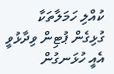ކުއްލި ހަމަލާތަކާ ގުޅިގެން ޕުޓިން ވިދާޅުވީ އެއީ ހުޅަނގުން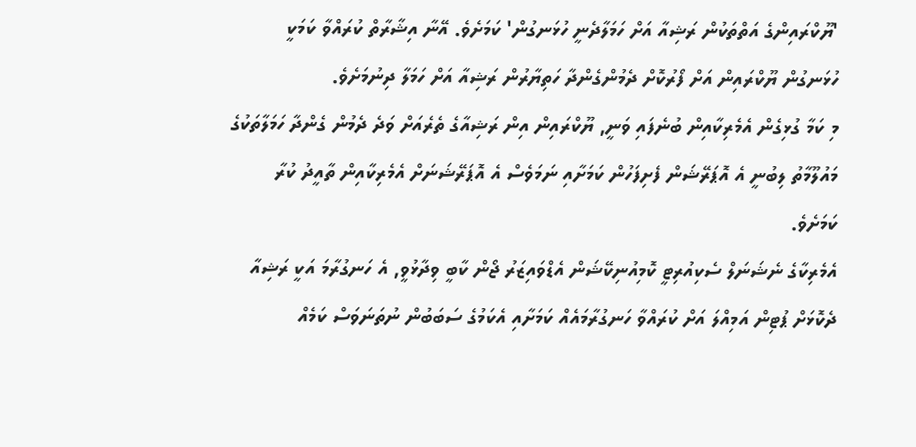'ޔޫކްރައިންގެ އަތްތަކުން ރަޝިއާ އަށް ހަމަލާދެނީ ހުޅަނގުން' ކަމަށެވެ. އޭނާ އިޝާރާތް ކުރައްވާ ކަމަކީ ހުޅަނގުން ޔޫކްރައިން އަށް ފޯރުކޮށް ދެމުންގެންދާ ހަތިޔާރުން ރަޝިއާ އަށް ހަމަލާ ދިނުމަށެވެ.
މި ކަމާ ގުޅިގެން އެމެރިކާއިން ބުނެފައި ވަނީ, ޔޫކްރައިން އިން ރަޝިއާގެ ތެރެއަށް ވަދެ ދެމުން ގެންދާ ހަމަލާތަކުގެ މައުލޫމާތު ލިބުނީ އެ އޮޕަރޭޝަން ފެށިފަހުން ކަމަށާއި ނަމަވެސް އެ އޮޕަރޭޝަނަށް އެމެރިކާއިން ތާއީދު ކުރާ ކަމަށެވެ.
އެމެރިކާގެ ނެޝަނަލް ސެކިއުރިޓީ ކޮމިއުނިކޭޝަން އެޑްވައިޒަރު ޖޯން ކާބީ ވިދާޅުވީ, އެ ހަނގުރާމަ އަކީ ރަޝިއާ ދެކޮޅަށް ޕުޓިން އަމިއްލަ އަށް ކުރައްވާ ހަނގުރާމައެއް ކަމަށާއި އެކަމުގެ ސަބަބުން ނުތަނަވަސް ކަމެއް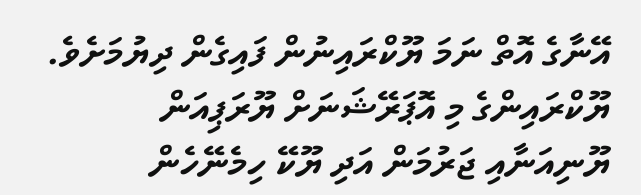އޭނާގެ އޮތް ނަމަ ޔޫކްރައިނުން ފައިގެން ދިޔުމަށެވެ.
ޔޫކްރައިންގެ މި އޮޕަރޭޝަނަށް ޔޫރަޕިއަން ޔޫނިއަނާއި ޖަރުމަން އަދި ޔޫކޭ ހިމެނޭހެން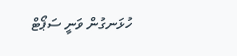ހުޅަނގުން ވަނީ ސަޕޯޓް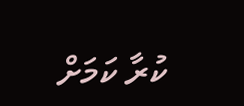ކުރާ ކަމަށް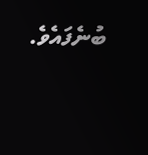ބުނެފައެވެ.